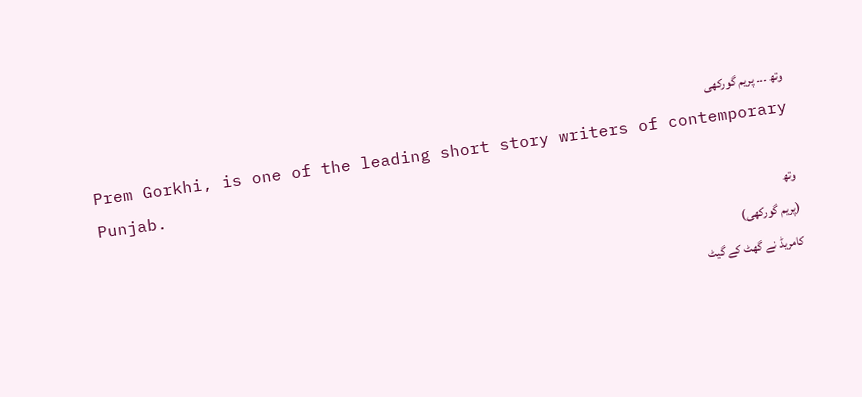وتھ ۔۔۔ پریم گورکھی
Prem Gorkhi, is one of the leading short story writers of contemporary Punjab.
وتھ
(پریم گورکھی)
کامریڈ نے گھٹ کے گیٹ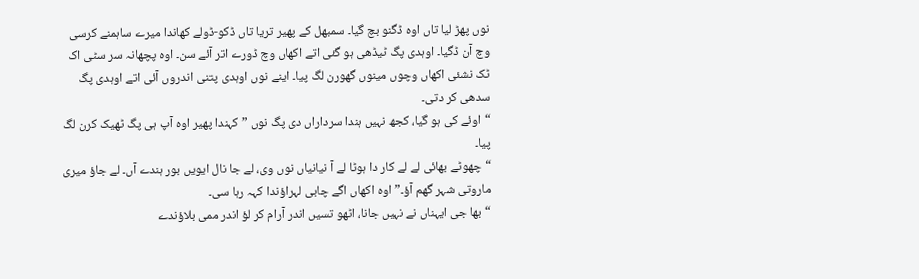نوں پھڑ لیا تاں اوہ ڈگنو بچ گیا۔ سمبھل کے پھیر تریا تاں ڈکو-ڈولے کھاندا میرے ساہمنے کرسی وچ آن ڈگیا۔ اوہدی پگ ٹیڈھی ہو گئی اتے اکھاں وچ ڈورے اتر آئے سن۔ اوہ پچھانہ سر سٹی اک ٹک نشئی اکھاں وچوں مینوں گھورن لگ پیا۔ اینے نوں اوہدی پتنی اندروں آئی اتے اوہدی پگ سدھی کر دتی۔
“اوئے کی ہو گیا، کجھ نہیں ہندا سرداراں دی پگ نوں ” کہندا پھیر اوہ آپ ہی پگ ٹھیک کرن لگ پیا۔
“چھوٹے بھائی لے لے کار دا ہوٹا لے آ نیانیاں نوں وی، لے جا نال ایویں بور ہندے آں۔ لے جاؤ میری ماروتی شہر گھم آؤ۔” اوہ اکھاں اگے چابی لہراؤندا کہہ رہا سی۔
“بھا جی ایہناں نے نہیں جانا، اٹھو تسیں اندر آرام کر لؤ اندر ممی بلاؤندے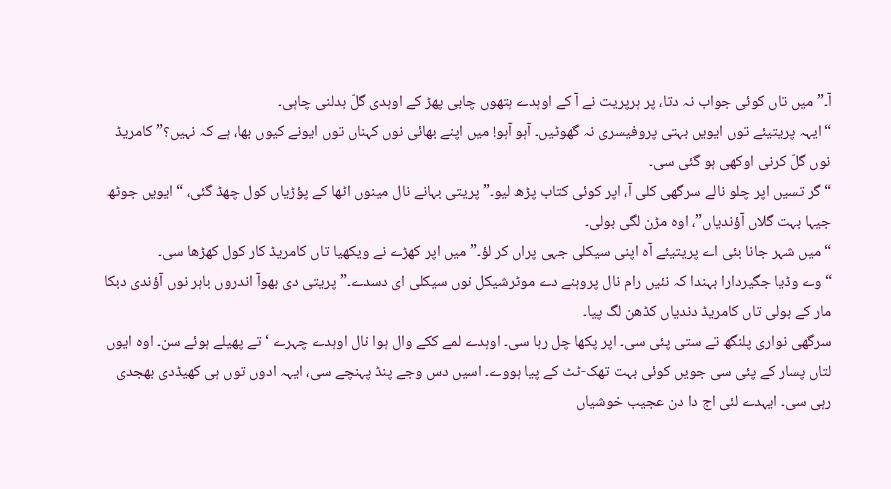آ۔” میں تاں کوئی جواب نہ دتا، پر ہرپریت نے آ کے اوہدے ہتھوں چابی پھڑ کے اوہدی گلّ بدلنی چاہی۔
“ایہہ پریتیئے توں ایویں بہتی پروفیسری نہ گھوٹیں۔ آہو آہو! میں اپنے بھائی نوں کہناں توں ایونے کیوں بھا، ہے کہ نہیں؟” کامریڈ نوں گلّ کرنی اوکھی ہو گئی سی۔
“گر تسیں اپر چلو نالے سرگھی کلی آ، اپر کوئی کتاب پڑھ لیو۔” پریتی بہانے نال مینوں اٹھا کے پؤڑیاں کول چھڈ گئی، “ایویں جوٹھ جیہا بہت گلاں آؤندیاں”، اوہ مڑن لگی بولی۔
“میں شہر جانا بئی اے پریتیئے آہ اپنی سیکلی جہی پراں کر لؤ۔” میں اپر کھڑے نے ویکھیا تاں کامریڈ کار کول کھڑھا سی۔
“وے وڈیا جگیردارا بہندا کہ نئیں رام نال پروہنے دے موٹرشیکل نوں سیکلی ای دسدے۔” پریتی دی بھوآ اندروں باہر نوں آؤندی دبکا مار کے بولی تاں کامریڈ دندیاں کڈھن لگ پیا۔
سرگھی نواری پلنگھ تے ستی پئی سی۔ اپر پکھا چل رہا سی۔ اوہدے لمے ککے وال ہوا نال اوہدے چہرے ‘تے پھیلے ہوئے سن۔ اوہ ایوں لتاں پسار کے پئی سی جویں کوئی بہت تھک-ٹٹ کے پیا ہووے۔ اسیں دس وجے پنڈ پہنچے سی، ایہہ ادوں توں ہی کھیڈدی بھجدی رہی سی۔ ایہدے لئی اج دا دن عجیب خوشیاں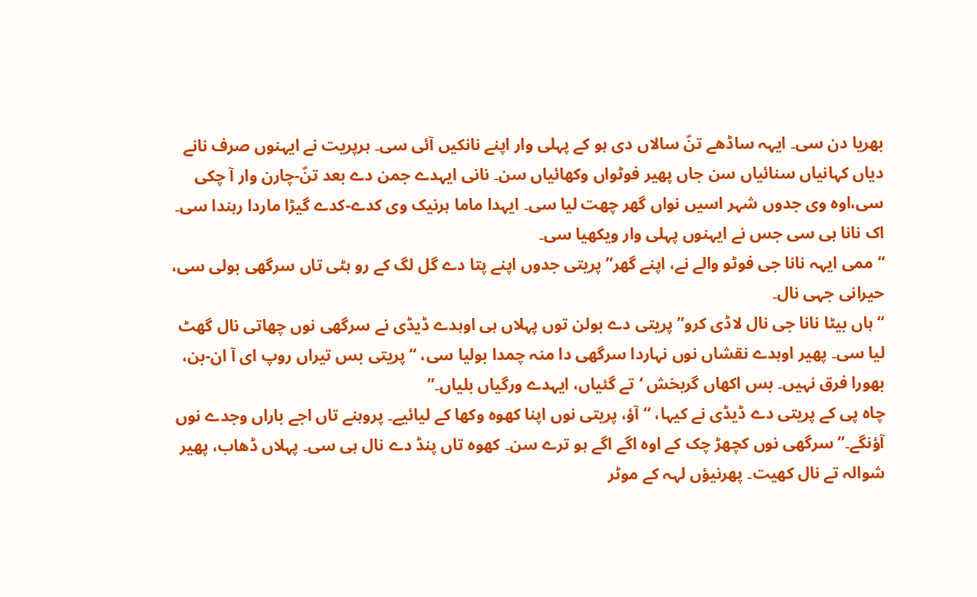بھریا دن سی۔ ایہہ ساڈھے تنّ سالاں دی ہو کے پہلی وار اپنے نانکیں آئی سی۔ ہرپریت نے ایہنوں صرف نانے دیاں کہانیاں سنائیاں سن جاں پھیر فوٹواں وکھائیاں سن۔ نانی ایہدے جمن دے بعد تنّ-چارن وار آ چکی سی،اوہ وی جدوں شہر اسیں نواں گھر چھت لیا سی۔ ایہدا ماما ہرنیک وی کدے-کدے گیڑا ماردا رہندا سی۔ اک نانا ہی سی جس نے ایہنوں پہلی وار ویکھیا سی۔
“ممی ایہہ نانا جی فوٹو والے نے، اپنے گھر” پریتی جدوں اپنے پتا دے گل لگ کے رو ہٹی تاں سرگھی بولی سی، حیرانی جہی نال۔
“ہاں بیٹا نانا جی نال لاڈی کرو” پریتی دے بولن توں پہلاں ہی اوہدے ڈیڈی نے سرگھی نوں چھاتی نال گھٹ لیا سی۔ پھیر اوہدے نقشاں نوں نہاردا سرگھی دا منہ چمدا بولیا سی، “پریتی بس تیراں روپ ای آ ان-بن، بھورا فرق نہیں۔ بس اکھاں گربخش ‘تے گئیاں، ایہدے ورگیاں بلیاں۔”
چاہ پی کے پریتی دے ڈیڈی نے کیہا، “آؤ، پریتی نوں اپنا کھوہ وکھا کے لیائیے۔ پروہنے تاں اجے باراں وجدے نوں آؤنگے۔” سرگھی نوں کچھڑ چک کے اوہ اگے اگے ہو ترے سن۔ کھوہ تاں پنڈ دے نال ہی سی۔ پہلاں ڈھاب، پھیر شوالہ تے نال کھیت۔ پھرنیؤں لہہ کے موٹر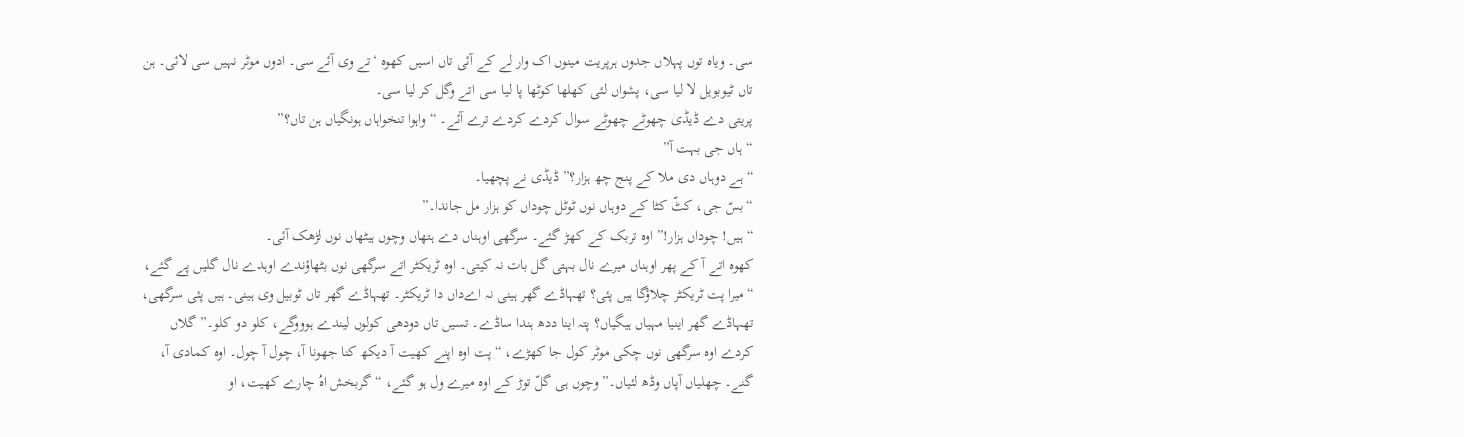سی۔ ویاہ توں پہلاں جدوں ہرپریت مینوں اک وار لے کے آئی تاں اسیں کھوہ ‘تے وی آئے سی۔ ادوں موٹر نہیں سی لائی۔ ہن تاں ٹیوبویل لا لیا سی، پشواں لئی کھلھا کوٹھا پا لیا سی اتے وگل کر لیا سی۔
پریتی دے ڈیڈی چھوٹے چھوٹے سوال کردے کردے ترے آئے۔ “واہوا تنخواہاں ہونگیاں ہن تاں؟”
“ہاں جی بہت آ”
“ہے دوہاں دی ملا کے پنج چھ ہزار؟” ڈیڈی نے پچھیا۔
“بسّ جی، کٹّ کٹا کے دوہاں نوں ٹوٹل چوداں کو ہزار مل جاندا۔”
“ہیں! چوداں ہزار!” اوہ تربک کے کھڑ گئے۔ سرگھی اوہناں دے ہتھاں وچوں ہیٹھاں نوں لڑھک آئی۔
کھوہ اتے آ کے پھر اوہناں میرے نال بہتی گل بات نہ کیتی۔ اوہ ٹریکٹر اتے سرگھی نوں بٹھاؤندے اوہدے نال گلیں پے گئے، “میرا پت ٹریکٹر چلاؤگا ہیں پئی؟ تھہاڈے گھر ہینی نہ اےداں دا ٹریکٹر۔ تھہاڈے گھر تاں ٹوبیل وی ہینی۔ ہیں پئی سرگھی، تھہاڈے گھر اینیا مہیاں ہیگیاں؟ پتہ اینا ددھ ہندا ساڈے۔ تسیں تاں دودھی کولوں لیندے ہوووگے، کلو دو کلو۔” گلاں کردے اوہ سرگھی نوں چکی موٹر کول جا کھڑے، “پت اوہ اپنے کھیت آ دیکھ کنا جھونا آ، چول آ چول۔ اوہ کمادی آ، گنے۔ چھلیاں آپاں وڈھ لئیاں۔” وچوں ہی گلّ توڑ کے اوہ میرے ول ہو گئے، “گربخش اہُ چارے کھیت، او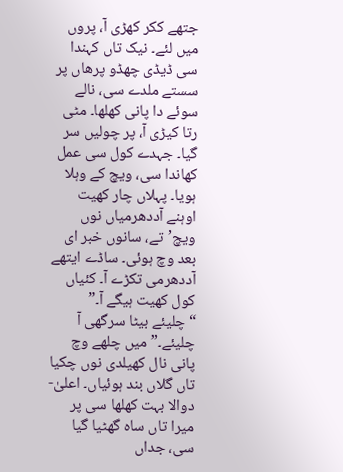جتھے ککر کھڑی آ، پروں میں لئے۔ نیک تاں کہندا سی ڈیڈی چھڈو پرھاں پر سستے ملدے سی، نالے سوئے دا پانی کھلھا۔ مٹی رتا کیڑی آ، پر چولیں سر گیا۔ جہدے کول سی عمل کھاندا سی، ویچ کے وہلا ہویا۔ پہلاں چار کھیت اوہنے آددھرمیاں نوں ویچ’تے، سانوں خبر ای بعد وچ ہوئی۔ ساڈے ایتھے آددھرمی تکڑے آ۔ کئیاں کول کھیت ہیگے آ۔”
“چلیئے بیٹا سرگھی آ چلیئے۔” میں چلھے وچ پانی نال کھیلدی نوں چکیا تاں گلاں بند ہوئیاں۔ اعلیٰ-دوالا بہت کھلھا سی پر میرا تاں ساہ گھٹیا گیا سی، جداں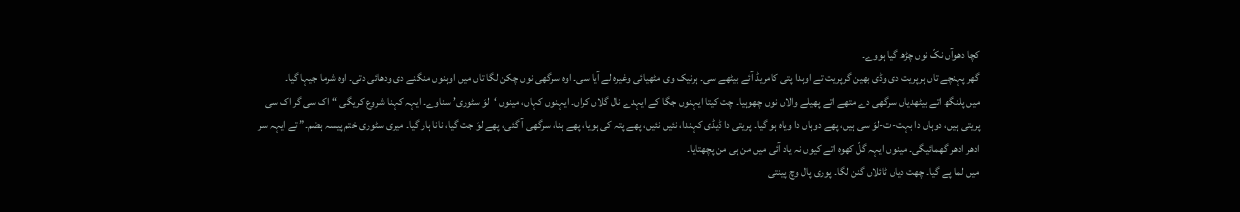کچا دھوآں نکّ نوں چڑھ گیا ہووے۔
گھر پہنچے تاں ہرپریت دی وڈی بھین گرپریت تے اوہدا پتی کامریڈ آئے بیٹھے سی۔ ہرنیک وی مٹھیائی وغیرہ لے آیا سی۔ اوہ سرگھی نوں چکن لگا تاں میں اوہنوں منگنے دی ودھائی دتی۔ اوہ شرما جیہا گیا۔
میں پلنگھ اتے بیٹھدیاں سرگھی دے متھے اتے پھیلے والاں نوں چھوہیا۔ چت کیتا ایہنوں جگا کے ایہدے نال گلاں کراں۔ ایہنوں کہاں، مینوں ‘لوَ سٹوری’ سناوے۔ ایہہ کہنا شروع کریگی “اک سی گر اک سی پریتی ہیں، دوہاں دا بہت-ت-لوَ سی ہیں، پھے دوہاں دا ویاہ ہو گیا۔ پریتی دا ڈیڈی کہندا، نئیں نئیں، پھے پتہ کی ہویا، پھے ہنا، سرگھی آ گئی، پھے لوَ جت گیا، نانا ہار گیا۔ میری سٹوری ختم پیسہ ہضم۔” تے ایہہ سر ادھر ادھر گھمائیگی۔ مینوں ایہہ گلّ کھوہ اتے کیوں نہ یاد آئی میں من ہی من پچھتایا۔
میں لما پے گیا۔ چھت دیاں ٹائلاں گنن لگا۔ پوری پال وچ پینتی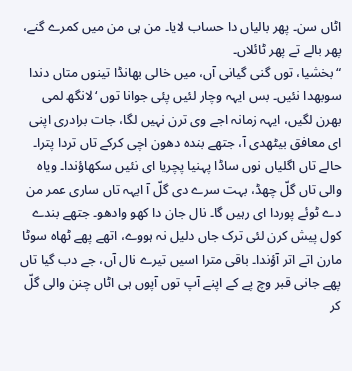اٹاں سن۔ پھر بالیاں دا حساب لایا۔ من ہی من میں کمرے گنے، پھر بالے تے پھر ٹائلاں۔
“بخشیا، توں گنی گیانی آں، میں خالی بھانڈا تینوں متاں دندا سوبھدا نئیں۔ بس ایہہ وچار لئیں پئی جوانا توں ‘لانگھ لمی بھرن لگیں، ایہہ زمانہ اجے وی ترن نہیں لگا، جات برادری اپنی ای معافق بیٹھدی آ، جتھے بندہ دھون اچی کرکے تاں تردا پترا۔ حالے تاں اگلیاں نوں ساڈا پہنیا پچریا ای نئیں سکھاؤندا۔ ویاہ والی تاں گلّ چھڈ، بہت سرے دی گلّ آ ایہہ تاں ساری عمر من دے ٹوئے پوردا ای رہیں گا۔ نال جان دا کھو وادھو۔ جتھے بندے کول پیش کرن لئی ترک جاں دلیل نہ ہووے، اتھے پھے ٹھاہ سوٹا مارن اتے اتر آؤندا۔ باقی مترا اسیں تیرے نال آں، جے دب گیا تاں پھے جانی قبر وچ پے کے اپنے آپ توں آپوں ہی اٹاں چنن والی گلّ کر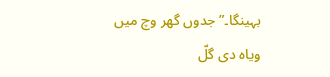بہینگا۔” جدوں گھر وچ میں ویاہ دی گلّ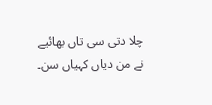چلا دتی سی تاں بھائیے نے من دیاں کہیاں سن۔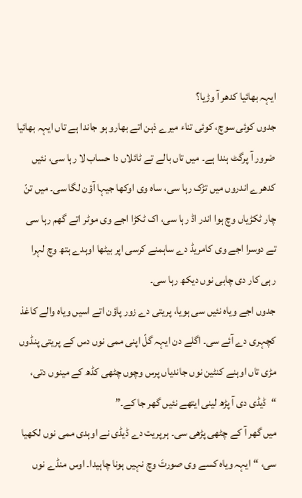ایہہ بھائیا کدھر آ وڑیا؟
جدوں کوئی سوچ، کوئی تناء میرے ذہن اتے بھارو ہو جاندا ہے تاں ایہہ بھائیا ضرور آ پرگٹ ہندا ہے۔ میں تاں بالے تے ٹائلاں دا حساب لا رہا سی، نئیں کدھرے اندروں میں تڑک رہا سی، ساہ وی اوکھا جیہا آؤن لگا سی۔ میں تنّ چار ٹکڑیاں وچ ہوا اندر اڈ رہا سی، اک ٹکڑا اجے وی موٹر اتے گھم رہا سی تے دوسرا اجے وی کامریڈ دے ساہمنے کرسی اپر بیٹھا اوہدے ہتھ وچ لہرا رہی کار دی چابی نوں دیکھ رہا سی۔
جدوں اجے ویاہ نئیں سی ہویا، پریتی دے زور پاؤن اتے اسیں ویاہ والے کاغذ کچہری دے آئے سی۔ اگلے دن ایہہ گلّ اپنی ممی نوں دس کے پریتی پنڈوں مڑی تاں اوہنے کنٹین نوں جاندیاں پرس وچوں چٹھی کڈھ کے مینوں دتی، “ڈیڈی دی آ پڑھ لینی ایتھے نئیں گھر جا کے۔”
میں گھر آ کے چٹھی پڑھی سی۔ ہرپریت دے ڈیڈی نے اوہدی ممی نوں لکھیا سی، “ایہہ ویاہ کسے وی صورتَ وچ نہیں ہونا چاہیدا۔ اوس منڈے نوں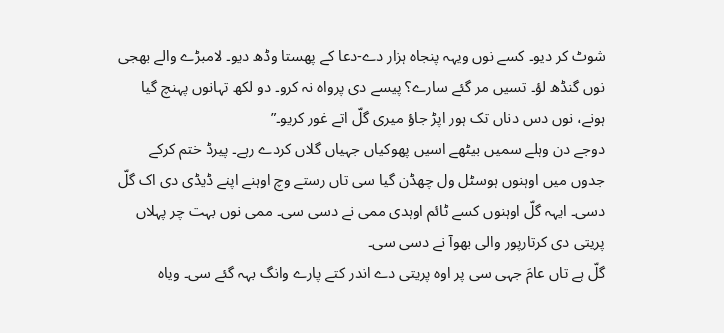شوٹ کر دیو۔ کسے نوں ویہہ پنجاہ ہزار دے-دعا کے پھستا وڈھ دیو۔ لامبڑے والے بھجی نوں گنڈھ لؤ۔ تسیں مر گئے سارے؟ پیسے دی پرواہ نہ کرو۔ دو لکھ تہانوں پہنچ گیا ہونے، نوں دس دناں تک ہور اپڑ جاؤ میری گلّ اتے غور کریو۔”
دوجے دن وہلے سمیں بیٹھے اسیں پھوکیاں جہیاں گلاں کردے رہے۔ پیرڈ ختم کرکے جدوں میں اوہنوں ہوسٹل ول چھڈن گیا سی تاں رستے وچ اوہنے اپنے ڈیڈی دی اک گلّ دسی۔ ایہہ گلّ اوہنوں کسے ٹائم اوہدی ممی نے دسی سی۔ ممی نوں بہت چر پہلاں پریتی دی کرتارپور والی بھوآ نے دسی سی۔
گلّ ہے تاں عامَ جہی سی پر اوہ پریتی دے اندر کتے پارے وانگ بہہ گئے سی۔ ویاہ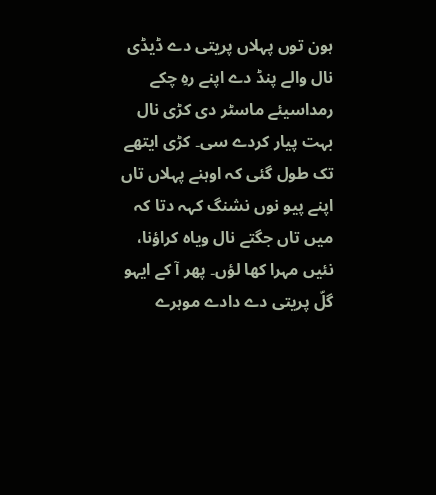ہون توں پہلاں پریتی دے ڈیڈی نال والے پنڈ دے اپنے رہِ چکے رمداسیئے ماسٹر دی کڑی نال بہت پیار کردے سی۔ کڑی ایتھے تک طول گئی کہ اوہنے پہلاں تاں اپنے پیو نوں نشنگ کہہ دتا کہ میں تاں جگتے نال ویاہ کراؤنا، نئیں مہرا کھا لؤں۔ پھر آ کے ایہو گلّ پریتی دے دادے موہرے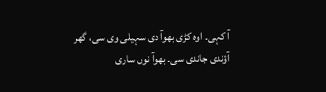آ کہی۔ اوہ کڑی بھوآ دی سہیلی وی سی، گھر آؤندی جاندی سی۔ بھوآ نوں ساری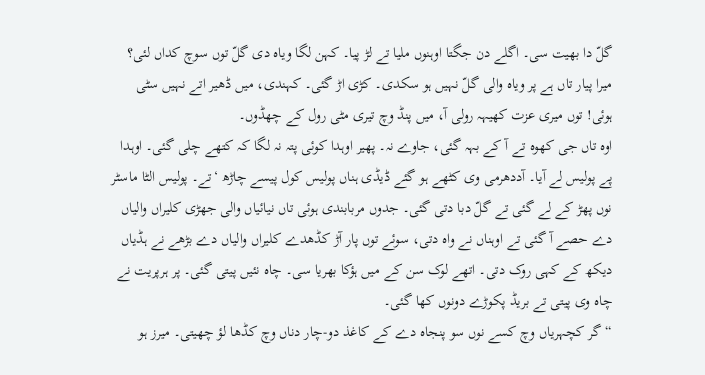گلّ دا بھیت سی۔ اگلے دن جگتا اوہنوں ملیا تے لڑ پیا۔ کہن لگا ویاہ دی گلّ توں سوچ کداں لئی؟ میرا پیار تاں ہے پر ویاہ والی گلّ نہیں ہو سکدی۔ کڑی اڑ گئی۔ کہندی، میں ڈھیر اتے نہیں سٹی ہوئی! توں میری عزت کھیہہ رولی آ، میں پنڈ وچ تیری مٹی رول کے چھڈوں۔
اوہ تاں جی کھوہ تے آ کے بہہ گئی، جاوے نہ۔ پھیر اوہدا کوئی پتہ نہ لگا کہ کتھے چلی گئی۔ اوہدا پے پولیس لے آیا۔ آددھرمی وی کٹھے ہو گئے ڈیڈی ہناں پولیس کول پیسے چاڑھ ‘تے۔ پولیس الٹا ماسٹر نوں پھڑ کے لے گئی تے گلّ دبا دتی گئی۔ جدوں مربابندی ہوئی تاں نیائیاں والی جھڑی کلیراں والیاں دے حصے آ گئی تے اوہناں نے واہ دتی، سوئے توں پار آڑ کڈھدے کلیراں والیاں دے بڑھے نے ہڈیاں دیکھ کے کہی روک دتی۔ اتھے لوک سن کے میں ہؤکا بھریا سی۔ چاہ نئیں پیتی گئی۔ پر ہرپریت نے چاہ وی پیتی تے بریڈ پکوڑے دونوں کھا گئی۔
“گر کچہریاں وچ کسے نوں سو پنجاہ دے کے کاغذ دو-چار دناں وچ کڈھا لؤ چھیتی۔ میرز ہو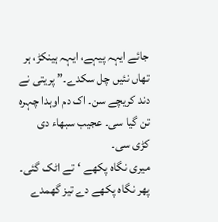جائے ایہہ پیہے، ایہہ ہینکڑ، ہر تھاں نئیں چل سکدے۔” پریتی نے دند کریچے سن۔ اک دم اوہدا چہرہ تن گیا سی۔ عجیب سبھاء دی کڑی سی۔
میری نگاہ پکھے ‘تے اٹک گئی۔ پھر نگاہ پکھے دے تیز گھمدے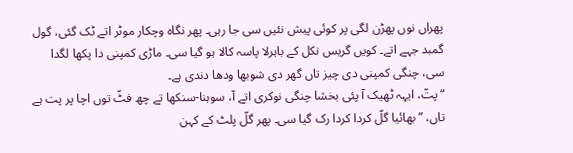پھراں نوں پھڑن لگی پر کوئی پیش نئیں سی جا رہی۔ پھر نگاہ وچکار موٹر اتے ٹک گئی، گول گمبد جہے اتے۔ کویں گریس نکل کے باہرلا پاسہ کالا ہو گیا سی۔ ماڑی کمپنی دا پکھا لگدا سی، چنگی کمپنی دی چیز تاں گھر دی شوبھا ودھا دندی ہے۔
“پتّ، ایہہ ٹھیک آ پئی بخشا چنگی نوکری اتے آ، سوہنا-سنکھا تے چھ فٹّ توں اچا پر پت ہے تاں، ” بھائیا گلّ کردا کردا رک گیا سی۔ پھر گلّ پلٹ کے کہن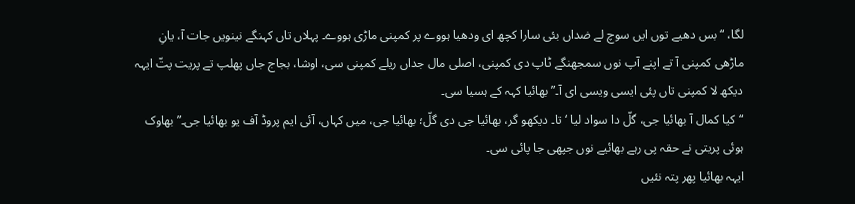لگا، “بس دھیے توں ایں سوچ لے ضداں بئی سارا کچھ ای ودھیا ہووے پر کمپنی ماڑی ہووے۔ پہلاں تاں کہنگے نینویں جات آ، یانِ ماڑھی کمپنی آ تے اپنے آپ نوں سمجھنگے ٹاپ دی کمپنی، اصلی مال جداں ریلے کمپنی سی، اوشا، بجاج جاں پھلپ تے پریت پتّ ایہہ دیکھ لا کمپنی تاں پئی ایسی ویسی ای آ۔” بھائیا کہہ کے ہسیا سی۔
“کیا کمال آ بھائیا جی، گلّ دا سواد لیا ‘تا۔ دیکھو گر، بھائیا جی دی گلّ؛ بھائیا جی، میں کہاں، آئی ایم پروڈ آف یو بھائیا جی۔” بھاوک ہوئی پریتی نے حقہ پی رہے بھائیے نوں جپھی جا پائی سی۔
ایہہ بھائیا پھر پتہ نئیں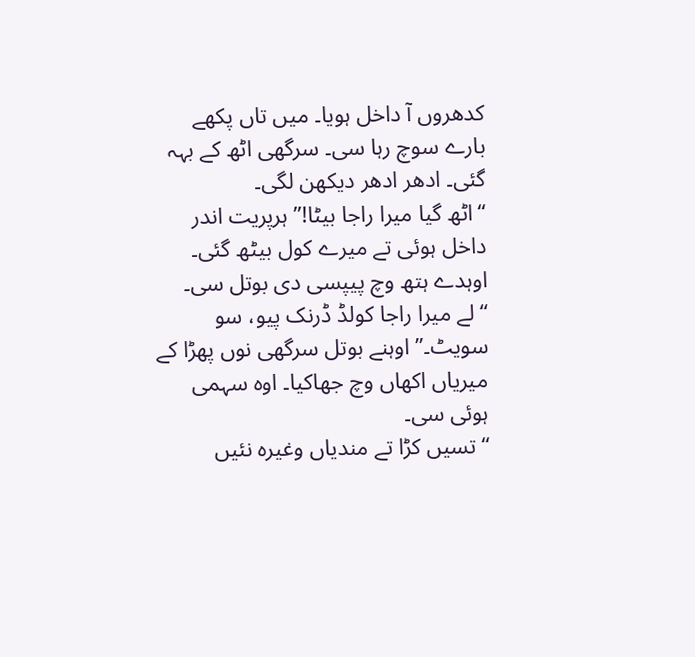کدھروں آ داخل ہویا۔ میں تاں پکھے بارے سوچ رہا سی۔ سرگھی اٹھ کے بہہ گئی۔ ادھر ادھر دیکھن لگی۔
“اٹھ گیا میرا راجا بیٹا!” ہرپریت اندر داخل ہوئی تے میرے کول بیٹھ گئی۔ اوہدے ہتھ وچ پیپسی دی بوتل سی۔ “لے میرا راجا کولڈ ڈرنک پیو، سو سویٹ۔” اوہنے بوتل سرگھی نوں پھڑا کے میریاں اکھاں وچ جھاکیا۔ اوہ سہمی ہوئی سی۔
“تسیں کڑا تے مندیاں وغیرہ نئیں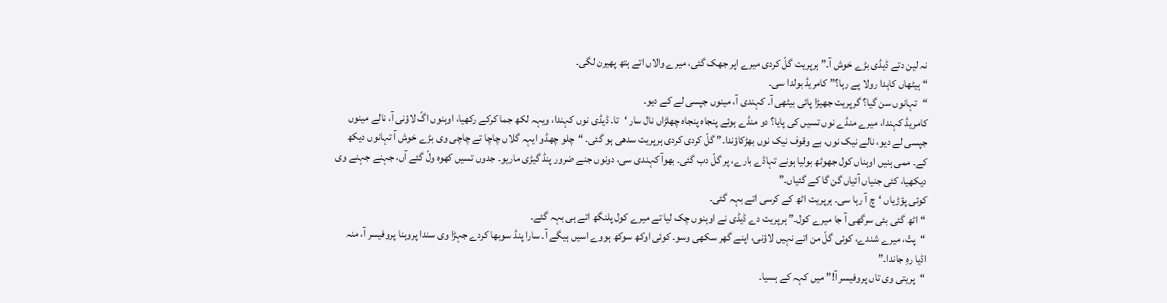نہ لین دتے ڈیڈی بڑے خوش آ۔” ہرپریت گلّ کردی میرے اپر جھک گئی، میرے والاں اتے ہتھ پھیرن لگی۔
“ہیٹھاں کاہدا رولا پے رہا؟” کامریڈ بولدا سی۔
“تہانوں سن گیا؟ گرپریت جھیڑا پائی بیٹھی آ۔ کہندی آ، مینوں جپسی لے کے دیو۔
کامریڈ کہندا، میرے منڈے نوں تسیں کی پایا؟ دو منڈے ہوئے پنجاہ پنجاہ چھلڑاں نال سار ‘تا۔ ڈیڈی نوں کہندا، ویہہ لکھ جما کرکے رکھیا، اوہنوں اگّ لاؤنی آ، نالے مینوں جپسی لے دیو، نالے نیک نوں، بے وقوف نیک نوں بھڑکاؤندا۔” گلّ کردی کردی ہرپریت سدھی ہو گئی۔ “چلو چھڈو ایہہ گلاں چاچا تے چاچی وی بڑے خوش آ تہانوں دیکھ کے۔ ممی ہنیں اوہناں کول جھوٹھ بولیا ہونے تہاڈے بارے، پر گلّ دب گئی۔ بھوآ کہندی سی، دونوں جنے ضرور پنڈ گیڑی ماریو۔ جدوں تسیں کھوہ ولّ گئے آں، جہنے جہنے وی دیکھیا، کئی جنیاں آئیاں گن گا کے گئیاں۔”
کوئی پؤڑیاں ‘چ آ رہا سی۔ ہرپریت اٹھ کے کرسی اتے بہہ گئی۔
“اٹھ گئی بئی سرگھی آ جا میرے کول۔” ہرپریت دے ڈیڈی نے اوہنوں چک لیا تے میرے کول پلنگھ اتے ہی بہہ گئے۔
“پتّ، میرے شندے، کوئی گلّ من اتے نہیں لاؤنی، اپنے گھر سکھی وسو۔ کوئی اوکھ سوکھ ہووے اسیں ہیگے آ۔ سارا پنڈ سوبھا کردے جہڑا وی سندا پروہنا پروفیسر آ، منہ اڈیا رہِ جاندا۔”
“پریتی وی تاں پروفیسر آ!” میں کہہ کے ہسیا۔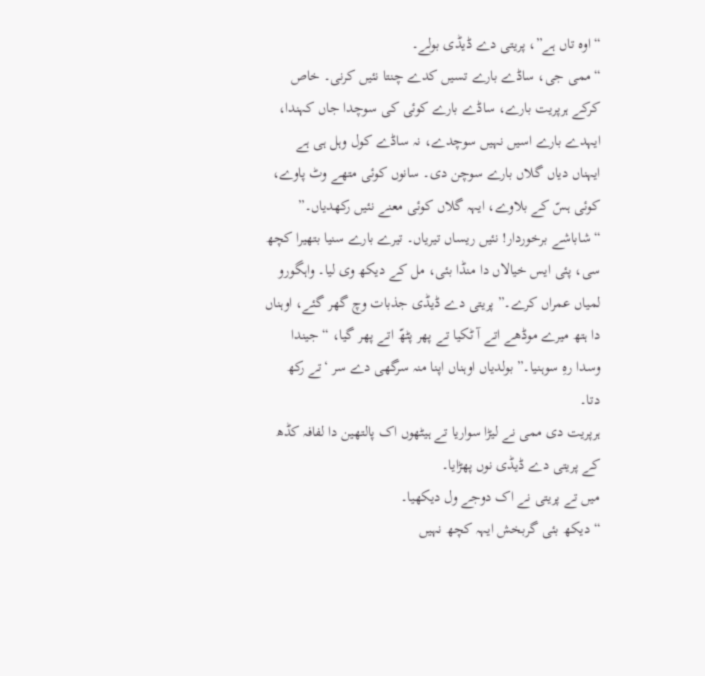“اوہ تاں ہے”، پریتی دے ڈیڈی بولے۔
“ممی جی، ساڈے بارے تسیں کدے چنتا نئیں کرنی۔ خاص کرکے ہرپریت بارے، ساڈے بارے کوئی کی سوچدا جاں کہندا، ایہدے بارے اسیں نہیں سوچدے، نہ ساڈے کول وہل ہی ہے ایہناں دیاں گلاں بارے سوچن دی۔ سانوں کوئی متھے وٹ پاوے، کوئی ہسّ کے بلاوے، ایہہ گلاں کوئی معنے نئیں رکھدیاں۔”
“شاباشے برخوردار! نئیں ریساں تیریاں۔ تیرے بارے سنیا بتھیرا کچھ سی، پئی ایس خیالاں دا منڈا بئی، مل کے دیکھ وی لیا۔ واہگورو لمیاں عمراں کرے۔” پریتی دے ڈیڈی جذبات وچ گھر گئے، اوہناں دا ہتھ میرے موڈھے اتے آ ٹکیا تے پھر پٹھّ اتے پھر گیا، “جیندا وسدا رہِ سوہنیا۔” بولدیاں اوہناں اپنا منہ سرگھی دے سر ‘تے رکھ دتا۔
ہرپریت دی ممی نے لیڑا سواریا تے ہیٹھوں اک پالتھین دا لفافہ کڈھ کے پریتی دے ڈیڈی نوں پھڑایا۔
میں تے پریتی نے اک دوجے ول دیکھیا۔
“دیکھ بئی گربخش ایہہ کچھ نہیں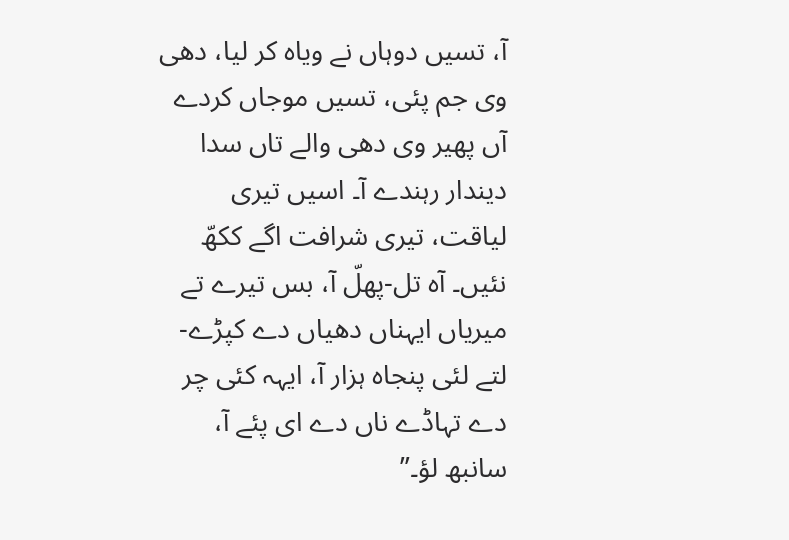آ، تسیں دوہاں نے ویاہ کر لیا، دھی وی جم پئی، تسیں موجاں کردے آں پھیر وی دھی والے تاں سدا دیندار رہندے آ۔ اسیں تیری لیاقت، تیری شرافت اگے ککھّ نئیں۔ آہ تل-پھلّ آ، بس تیرے تے میریاں ایہناں دھیاں دے کپڑے-لتے لئی پنجاہ ہزار آ، ایہہ کئی چر دے تہاڈے ناں دے ای پئے آ، سانبھ لؤ۔”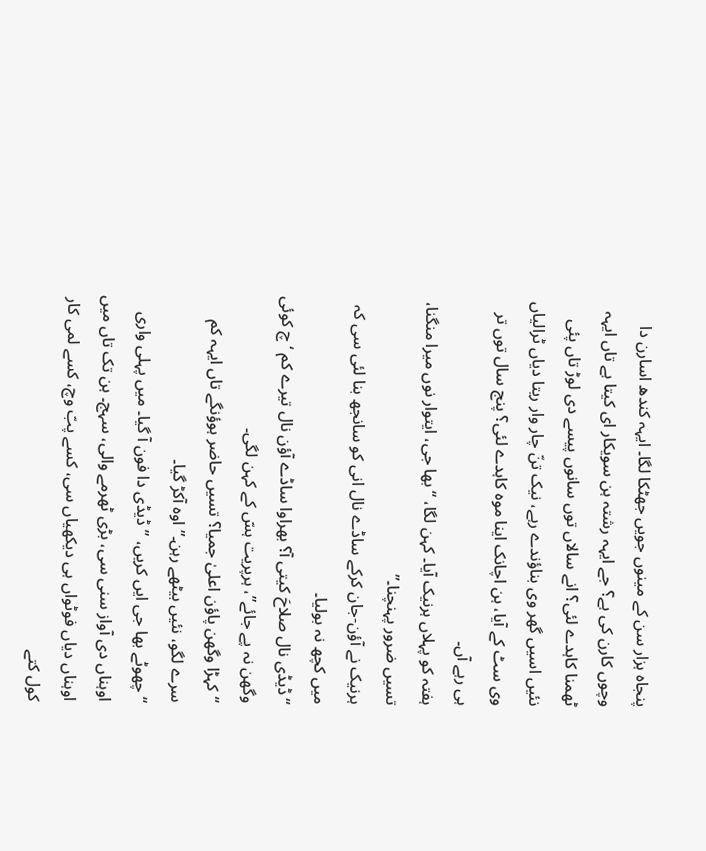پنجاہ ہزار سن کے مینوں جویں جھٹکا لگا۔ ایہہ کندھ اسارن دا وچوں کارن کی ہے؟ جے ایہہ رشتہ ہن سویکار ای کیتا ہے تاں ایہہ ٹھمنا کاہدے لئی؟ انے سالاں توں سانوں پیسے دی لوڑ تاں پئی نئیں اسیں گھر وی بناؤندے رہے، نیک تنّ چار وار ریتا دیاں ٹرالیاں وی سٹ کے آیا، ہن اچانک اینا موہ کاہدے لئی؟ پنج سال توں تر ہی رہے آں۔
ہفتہ کو پہلاں ہرنیک آیا۔ کہن لگا، “بھا جی، ایتوار نوں میرا منگنا، تسیں ضرور پہنچنا۔”
ہرنیک نے آؤن-جان کرکے ساڈے نال انی کو سانجھ بنا لئی سی کہ میں کچھ نہ بولیا۔
“ڈیڈی نال صلاحَ کیتی آ؟ بھراوا ساڈے آؤن نال تیرے کم ‘چ کوئی وگھن نہ پے جائے”، ہرپریت ہسّ کے کہن لگی۔
“کہڑا وگھن پاؤن اعلیٰ جمیا؟ تسیں حاضر ہوؤنگے تاں ایہہ کم سرے لگو، نئیں بیٹھے رہن۔” اوہ آکڑ گیا۔
“چھوٹے بھا جی ایں کریں، ” ڈیڈی دا فون آ گیا۔ میں پہلی واری اوہناں دی آواز سنی سی، بڑی ٹھرمے والی، سہج۔ ہن تک تاں میں اوہناں دیاں فوٹواں ہی دیکھیاں سی، کسے پبّ وچ، کسے لمی کار کول کتے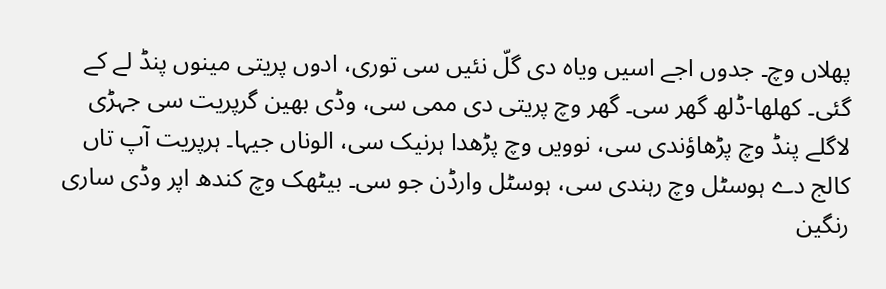پھلاں وچ۔ جدوں اجے اسیں ویاہ دی گلّ نئیں سی توری، ادوں پریتی مینوں پنڈ لے کے گئی۔ کھلھا-ڈلھ گھر سی۔ گھر وچ پریتی دی ممی سی، وڈی بھین گرپریت سی جہڑی لاگلے پنڈ وچ پڑھاؤندی سی، نوویں وچ پڑھدا ہرنیک سی، الوناں جیہا۔ ہرپریت آپ تاں کالج دے ہوسٹل وچ رہندی سی، ہوسٹل وارڈن جو سی۔ بیٹھک وچ کندھ اپر وڈی ساری رنگین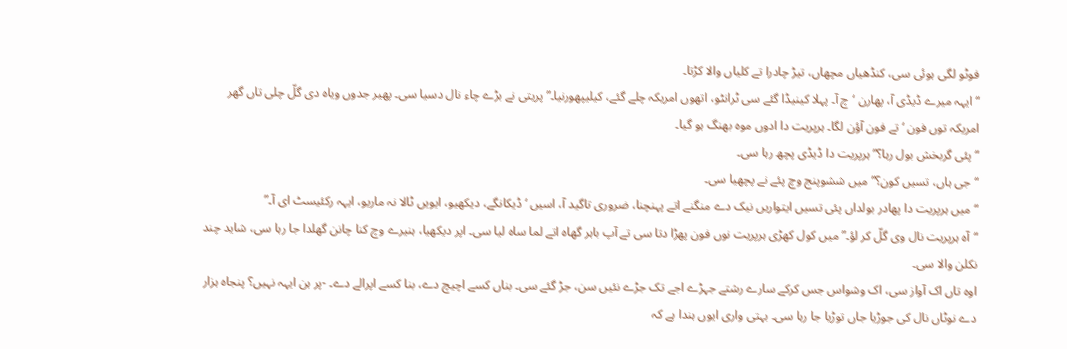فوٹو لگی ہوئی سی، کنڈھیاں مچھاں، تیڑ چادرا تے کلیاں والا کڑتا۔
“ایہہ میرے ڈیڈی آ، پھارن ‘چ آ۔ پہلا کینیڈا گئے سی ٹرانٹو، اتھوں امریکہ چلے گئے، کیلیپھورنیا۔” پریتی نے بڑے چاء نال دسیا سی۔ پھیر جدوں ویاہ دی گلّ چلی تاں گھر امریکہ توں فون ‘تے فون آؤن لگا۔ ہرپریت دا ادوں موہ بھنگ ہو گیا۔
“پئی گربخش بول رہا؟” ہرپریت دا ڈیڈی پچھ رہا سی۔
“جی ہاں، تسیں کون؟” میں ششوپنج وچ پئے نے پچھیا سی۔
“میں ہرپریت دا پھادر بولداں پئی تسیں ایتواریں نیک دے منگنے اتے پہنچنا، ضروری تاگید آ، اسیں ‘ڈیکانگے، دیکھیو، ایویں ٹالا نہ ماریو، ایہہ رکئیسٹ ای آ۔”
“آہ ہرپریت نال وی گلّ کر لؤ۔” میں کول کھڑی ہرپریت نوں فون پھڑا دتا سی تے آپ باہر گھاہ اتے لما ساہ لیا سی۔ اپر دیکھیا، ہنیرے وچ کنا چانن گھلدا جا رہا سی، شاید چند نکلن والا سی۔
اوہ تاں اک آواز سی، اک وشواس جس کرکے سارے رشتے جہڑے اجے تک جڑے نئیں سن، جڑ گئے سی۔ بناں کسے اچیچ دے، بنا کسے اپرالے دے۔ -پر ہن ایہہ نہیں؟ پنجاہ ہزار دے نوٹاں نال کی جوڑیا جاں توڑیا جا رہا سی۔ بہتی واری ایوں ہندا ہے کہ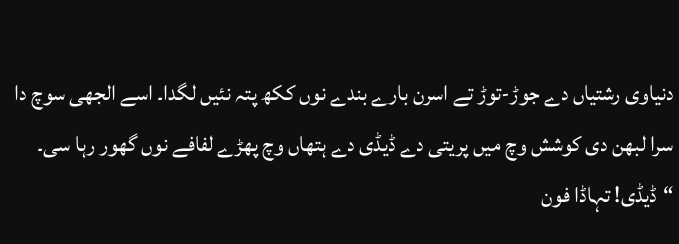دنیاوی رشتیاں دے جوڑ-توڑ تے اسرن بارے بندے نوں ککھ پتہ نئیں لگدا۔ اسے الجھی سوچ دا سرا لبھن دی کوشش وچ میں پریتی دے ڈیڈی دے ہتھاں وچ پھڑے لفافے نوں گھور رہا سی۔
“ڈیڈی! تہاڈا فون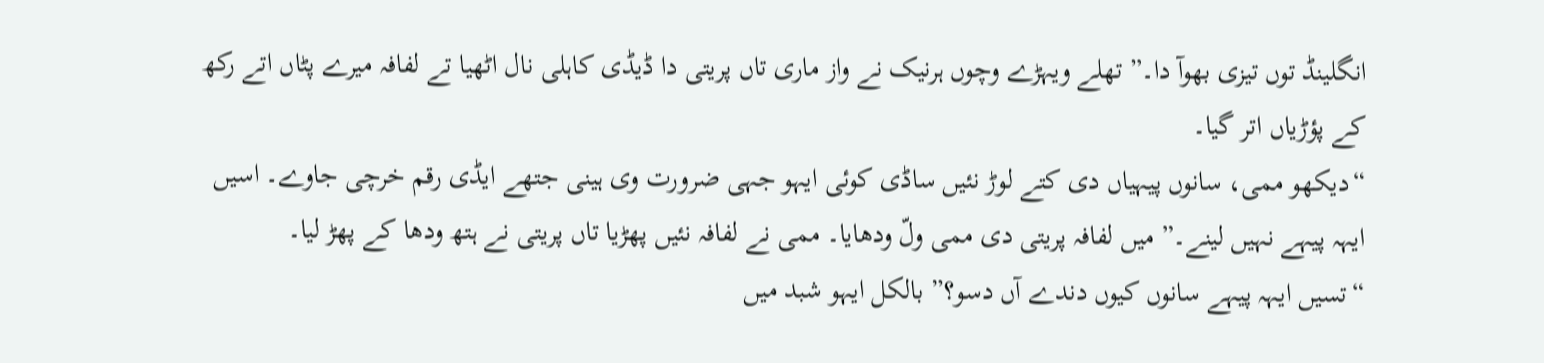انگلینڈ توں تیزی بھوآ دا۔” تھلے ویہڑے وچوں ہرنیک نے واز ماری تاں پریتی دا ڈیڈی کاہلی نال اٹھیا تے لفافہ میرے پٹاں اتے رکھ کے پؤڑیاں اتر گیا۔
“دیکھو ممی، سانوں پیہیاں دی کتے لوڑ نئیں ساڈی کوئی ایہو جہی ضرورت وی ہینی جتھے ایڈی رقم خرچی جاوے۔ اسیں ایہہ پیہے نہیں لینے۔” میں لفافہ پریتی دی ممی ولّ ودھایا۔ ممی نے لفافہ نئیں پھڑیا تاں پریتی نے ہتھ ودھا کے پھڑ لیا۔
“تسیں ایہہ پیہے سانوں کیوں دندے آں دسو؟” بالکل ایہو شبد میں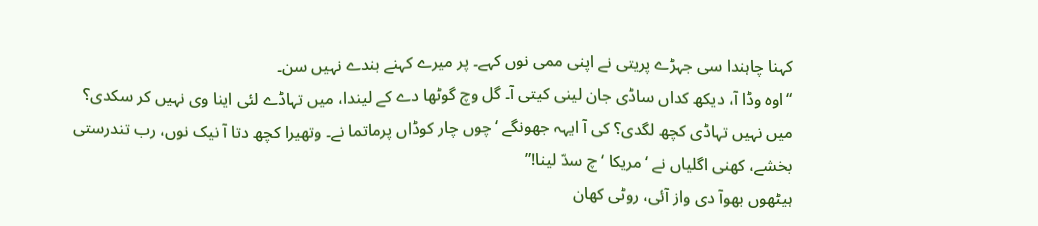کہنا چاہندا سی جہڑے پریتی نے اپنی ممی نوں کہے۔ پر میرے کہنے بندے نہیں سن۔
“اوہ وڈا آ، دیکھ کداں ساڈی جان لینی کیتی آ۔ گل وچ گوٹھا دے کے لیندا، میں تہاڈے لئی اینا وی نہیں کر سکدی؟ میں نہیں تہاڈی کچھ لگدی؟ کی آ ایہہ جھونگے ‘چوں چار کوڈاں پرماتما نے۔ وتھیرا کچھ دتا آ نیک نوں، رب تندرستی بخشے، کھنی اگلیاں نے ‘مریکا ‘چ سدّ لینا!”
ہیٹھوں بھوآ دی واز آئی، روٹی کھان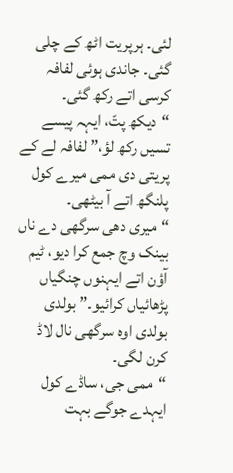لئی۔ ہرپریت اٹھ کے چلی گئی۔ جاندی ہوئی لفافہ کرسی اتے رکھ گئی۔
“دیکھ پتّ، ایہہ پیسے تسیں رکھ لؤ،” لفافہ لے کے پریتی دی ممی میرے کول پلنگھ اتے آ بیٹھی۔
“میری دھی سرگھی دے ناں بینک وچ جمع کرا دیو، ٹیم آؤن اتے ایہنوں چنگیاں پڑھائیاں کرائیو۔” بولدی بولدی اوہ سرگھی نال لاڈ کرن لگی۔
“ممی جی، ساڈے کول ایہدے جوگے بہت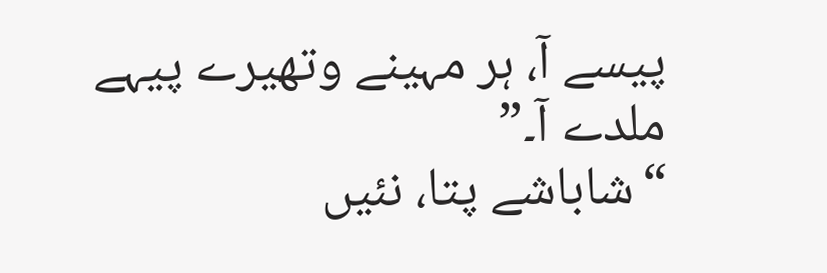پیسے آ، ہر مہینے وتھیرے پیہے ملدے آ۔”
“شاباشے پتا، نئیں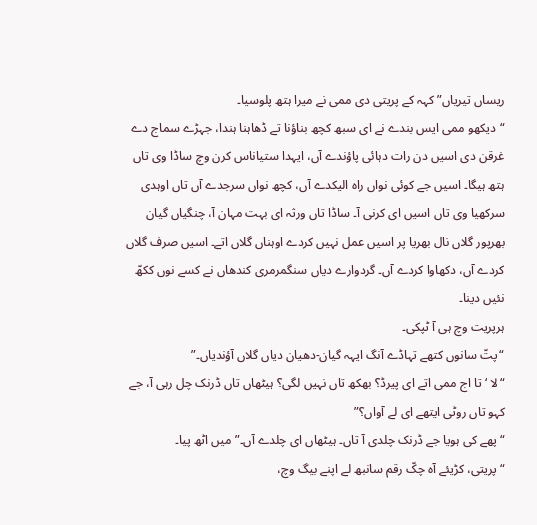ریساں تیریاں” کہہ کے پریتی دی ممی نے میرا ہتھ پلوسیا۔
“دیکھو ممی ایس بندے نے ای سبھ کچھ بناؤنا تے ڈھاہنا ہندا، جہڑے سماج دے غرقن دی اسیں دن رات دہائی پاؤندے آں، ایہدا ستیاناس کرن وچ ساڈا وی تاں ہتھ ہیگا۔ اسیں جے کوئی نواں راہ الیکدے آں، کچھ نواں سرجدے آں تاں اوہدی سرکھیا وی تاں اسیں ای کرنی آ۔ ساڈا تاں ورثہ ای بہت مہان آ، چنگیاں گیان بھرپور گلاں نال بھریا پر اسیں عمل نہیں کردے اوہناں گلاں اتے۔ اسیں صرف گلاں کردے آں، دکھاوا کردے آں۔ گردوارے دیاں سنگمرمری کندھاں نے کسے نوں ککھّ نئیں دینا۔
ہرپریت وچ ہی آ ٹپکی۔
“پتّ سانوں کتھے تہاڈے آنگ ایہہ گیان-دھیان دیاں گلاں آؤندیاں۔”
“لا ‘تا اج ممی اتے ای پیرڈ؟ بھکھ تاں نہیں لگی؟ ہیٹھاں تاں ڈرنک چل رہی آ، جے کہو تاں روٹی ایتھے ای لے آواں؟”
“پھے کی ہویا جے ڈرنک چلدی آ تاں۔ ہیٹھاں ای چلدے آں۔” میں اٹھ پیا۔
“پریتی، کڑیئے آہ چکّ رقم سانبھ لے اپنے بیگ وچ،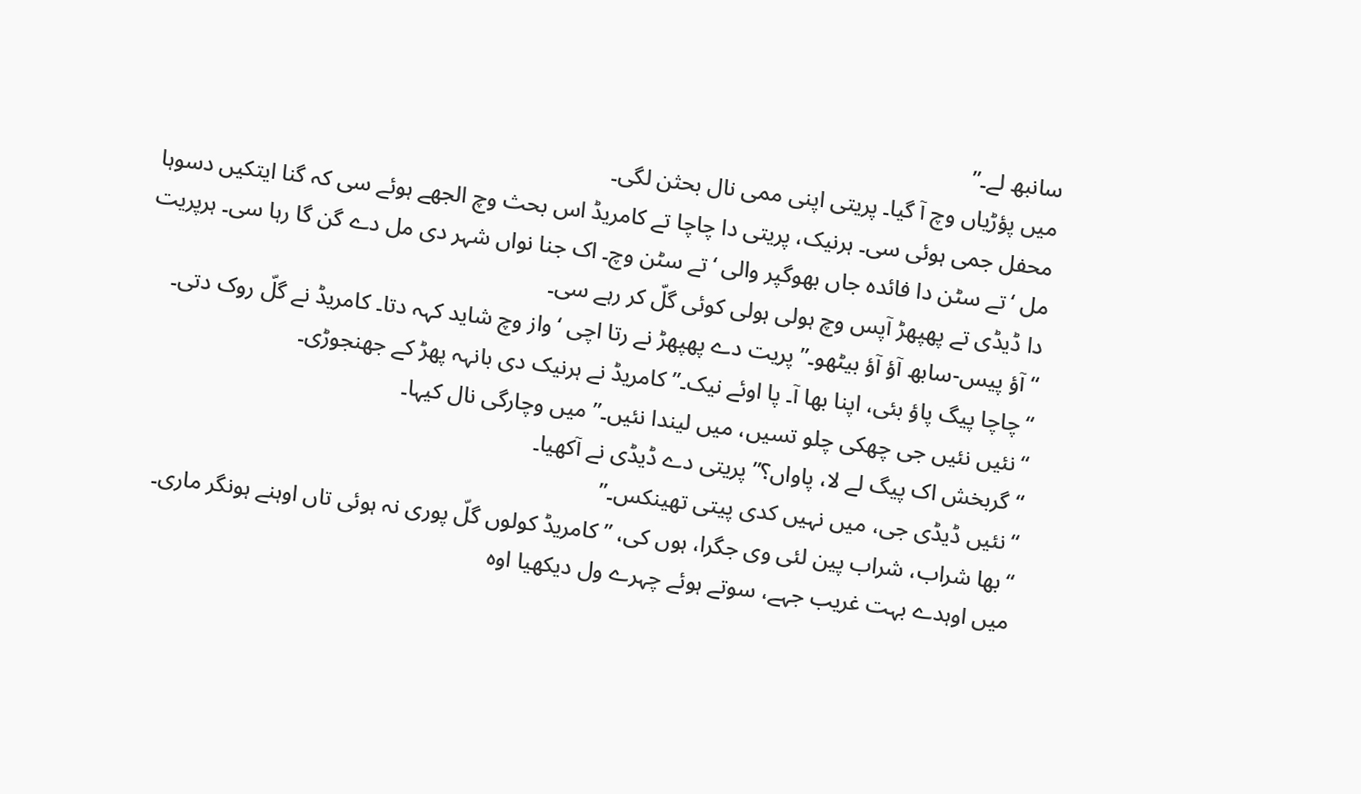سانبھ لے۔”
میں پؤڑیاں وچ آ گیا۔ پریتی اپنی ممی نال بحثن لگی۔
محفل جمی ہوئی سی۔ ہرنیک، پریتی دا چاچا تے کامریڈ اس بحث وچ الجھے ہوئے سی کہ گنا ایتکیں دسوہا مل ‘تے سٹن دا فائدہ جاں بھوگپر والی ‘تے سٹن وچ۔ اک جنا نواں شہر دی مل دے گن گا رہا سی۔ ہرپریت دا ڈیڈی تے پھپھڑ آپس وچ ہولی ہولی کوئی گلّ کر رہے سی۔
“آؤ پیس-سابھ آؤ آؤ بیٹھو۔” پریت دے پھپھڑ نے رتا اچی ‘واز وچ شاید کہہ دتا۔ کامریڈ نے گلّ روک دتی۔
“چاچا پیگ پاؤ بئی، اپنا بھا آ۔ پا اوئے نیک۔” کامریڈ نے ہرنیک دی بانہہ پھڑ کے جھنجوڑی۔
“نئیں نئیں جی چھکی چلو تسیں، میں لیندا نئیں۔” میں وچارگی نال کیہا۔
“گربخش اک پیگ لے لا، پاواں؟” پریتی دے ڈیڈی نے آکھیا۔
“نئیں ڈیڈی جی، میں نہیں کدی پیتی تھینکس۔”
“بھا شراب، شراب پین لئی وی جگرا، ہوں کی، ” کامریڈ کولوں گلّ پوری نہ ہوئی تاں اوہنے ہونگر ماری۔
میں اوہدے بہت غریب جہے، سوتے ہوئے چہرے ول دیکھیا اوہ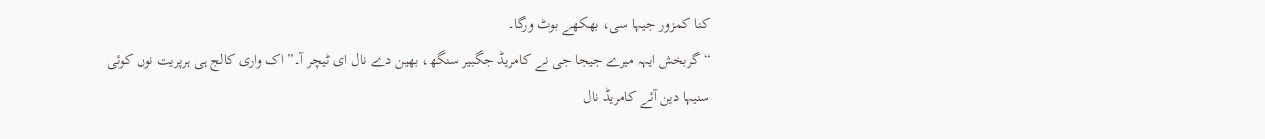کنا کمزور جیہا سی، بھکھے بوٹ ورگا۔
“گربخش ایہہ میرے جیجا جی نے کامریڈ جگبیر سنگھ، بھین دے نال ای ٹیچر آ۔” اک واری کالج ہی ہرپریت نوں کوئی سنیہا دین آئے کامریڈ نال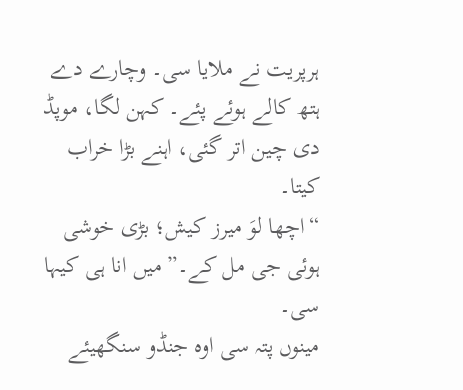ہرپریت نے ملایا سی۔ وچارے دے ہتھ کالے ہوئے پئے۔ کہن لگا، موپڈ دی چین اتر گئی، اہنے بڑا خراب کیتا۔
“اچھا لوَ میرز کیش؛ بڑی خوشی ہوئی جی مل کے۔” میں انا ہی کیہا سی۔
مینوں پتہ سی اوہ جنڈو سنگھیئے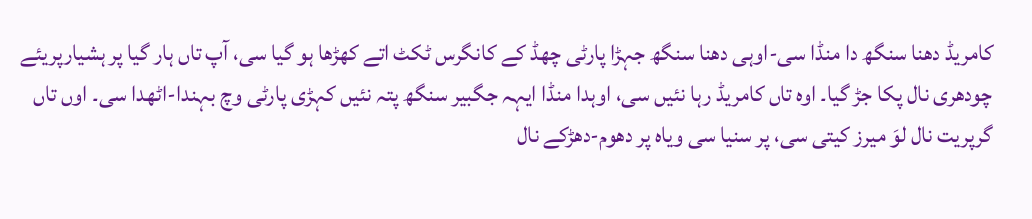کامریڈ دھنا سنگھ دا منڈا سی-اوہی دھنا سنگھ جہڑا پارٹی چھڈ کے کانگرس ٹکٹ اتے کھڑھا ہو گیا سی، آپ تاں ہار گیا پر ہشیارپریئے چودھری نال پکا جڑ گیا۔ اوہ تاں کامریڈ رہا نئیں سی، اوہدا منڈا ایہہ جگبیر سنگھ پتہ نئیں کہڑی پارٹی وچ بہندا-اٹھدا سی۔ اوں تاں گرپریت نال لوَ میرز کیتی سی، پر سنیا سی ویاہ پر دھوم-دھڑکے نال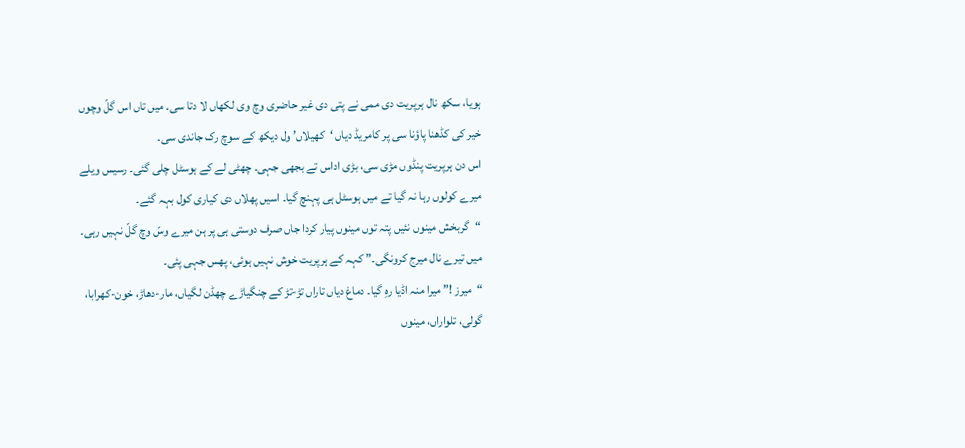ہویا، سکھ نال ہرپریت دی ممی نے پتی دی غیر حاضری وچ وی لکھاں لا دتا سی۔ میں تاں اس گلّ وچوں خیر کی کڈھنا پاؤنا سی پر کامریڈ دیاں ‘کھیلاں’ ول دیکھ کے سوچ رک جاندی سی۔
اس دن ہرپریت پنڈوں مڑی سی، بڑی اداس تے بجھی جہی۔ چھٹی لے کے ہوسٹل چلی گئی۔ رسیس ویلے میرے کولوں رہا نہ گیا تے میں ہوسٹل ہی پہنچ گیا۔ اسیں پھلاں دی کیاری کول بہہ گئے۔
“گربخش مینوں نئیں پتہ توں مینوں پیار کردا جاں صرف دوستی ہی پر ہن میرے وسّ وچ گلّ نہیں رہی۔ میں تیرے نال میرج کرونگی۔” کہہ کے ہرپریت خوش نہیں ہوئی، پھس جہی پئی۔
“میرز !” میرا منہ اڈیا رہِ گیا۔ دماغ دیاں تاراں تڑ-تڑ کے چنگیاڑے چھڈن لگیاں، مار-دھاڑ، خون-کھرابا، گولی، تلواراں، مینوں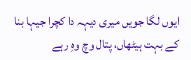ایوں لگا جویں میری دیہہ دا کچرا جیہا بنا کے بہت ہیٹھاں، پتال وچ وہِ رہے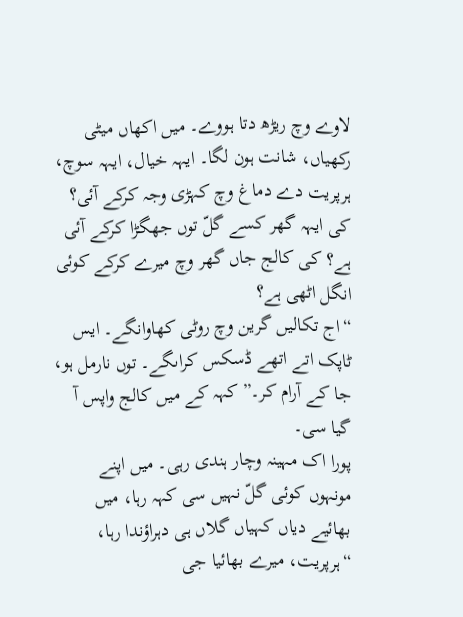لاوے وچ ریڑھ دتا ہووے۔ میں اکھاں میٹی رکھیاں، شانت ہون لگا۔ ایہہ خیال، ایہہ سوچ، ہرپریت دے دماغ وچ کہڑی وجہ کرکے آئی؟ کی ایہہ گھر کسے گلّ توں جھگڑا کرکے آئی ہے؟ کی کالج جاں گھر وچ میرے کرکے کوئی انگل اٹھی ہے؟
“اج تکالیں گرین وچ روٹی کھاوانگے۔ ایس ٹاپک اتے اتھے ڈسکس کراںگے۔ توں نارمل ہو، جا کے آرام کر۔” کہہ کے میں کالج واپس آ گیا سی۔
پورا اک مہینہ وچار ہندی رہی۔ میں اپنے مونہوں کوئی گلّ نہیں سی کہہ رہا، میں بھائیے دیاں کہیاں گلاں ہی دہراؤندا رہا، “ہرپریت، میرے بھائیا جی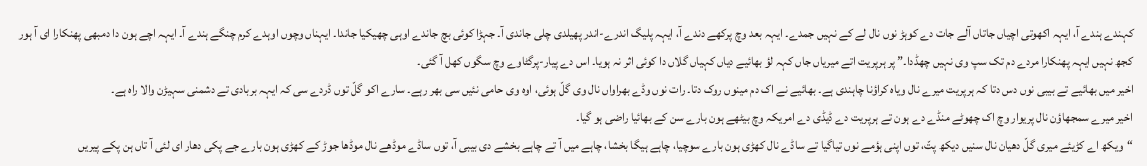کہندے ہندے آ، ایہہ اکھوتی اچیاں جاتاں آلے جات دے کوہڑ نوں نال لے کے نہیں جمدے۔ ایہہ بعد وچ پرکھے دندے آ، ایہہ پلیگ اندرے-اندر پھیلدی چلی جاندی آ۔ جہڑا کوئی بچ جاندے اوہی چھیکیا جاندا۔ ایہناں وچوں اوہدے کرم چنگے ہندے آ۔ ایہہ اچے ہون دا دمبھی پھنکارا ای آ ہور کجھ نہیں ایہہ پھنکارا مردے دم تک سپ وی نہیں چھڈدا۔” پر ہرپریت اتے میریاں جاں کہہ لؤ بھائیے دیاں کہیاں گلاں دا کوئی اثر نہ ہویا۔ اس دے پیار-پرگٹاوے وچ سگوں کھل آ گئی۔
اخیر میں بھائیے تے بیبی نوں دس دتا کہ ہرپریت میرے نال ویاہ کراؤنا چاہندی ہے۔ بھائیے نے اک دم مینوں روک دتا۔ رات نوں وڈے بھراواں نال وی گلّ ہوئی، اوہ وی حامی نئیں سی بھر رہے۔ سارے اکو گلّ توں ڈردے سی کہ ایہہ بربادی تے دشمنی سہیڑن والا راہ ہے۔
اخیر میرے سمجھاؤن نال پریوار وچ اک چھوٹے منڈے دے ہون تے ہرپریت دے ڈیڈی دے امریکہ وچ بیٹھے ہون بارے سن کے بھائیا راضی ہو گیا۔
“ویکھ اے کڑیئے میری گلّ دھیان نال سنیں دیکھ پتّ، توں اپنی ہؤمے نوں تیاگیا تے ساڈے نال کھڑی ہون بارے سوچیا، چاہے ہیگا بخشا، چاہے میں آ تے چاہے بخشے دی بیبی آ، توں ساڈے موڈھے نال موڈھا جوڑ کے کھڑی ہون بارے جے پکی دھار ای لئی آ تاں ہن پکے پیریں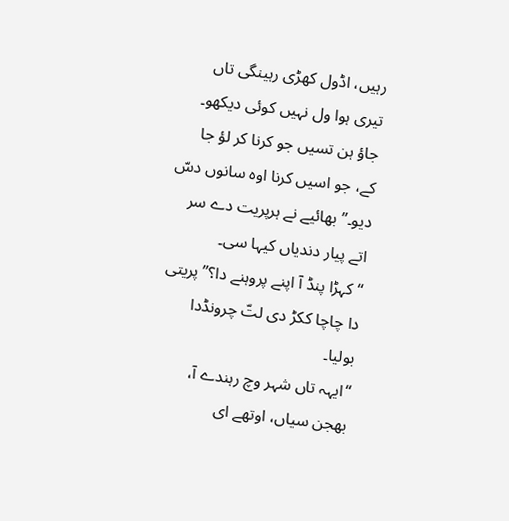رہیں، اڈول کھڑی رہینگی تاں تیری ہوا ول نہیں کوئی دیکھو۔ جاؤ ہن تسیں جو کرنا کر لؤ جا کے، جو اسیں کرنا اوہ سانوں دسّ دیو۔” بھائیے نے ہرپریت دے سر اتے پیار دندیاں کیہا سی۔
“کہڑا پنڈ آ اپنے پروہنے دا؟” پریتی دا چاچا ککڑ دی لتّ چرونڈدا بولیا۔
“ایہہ تاں شہر وچ رہندے آ، بھجن سیاں، اوتھے ای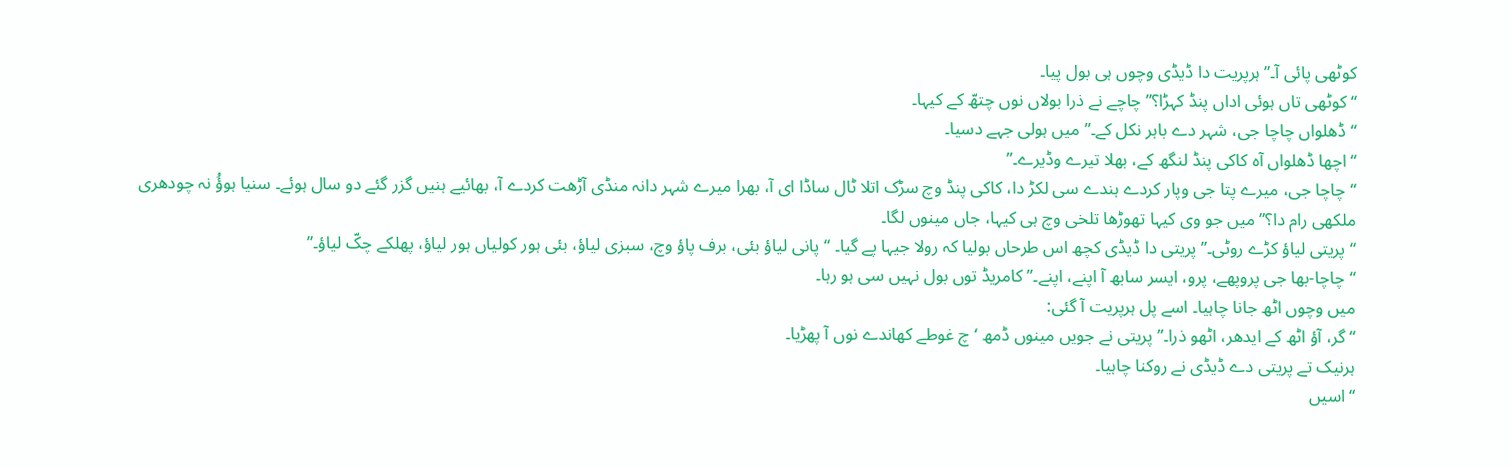کوٹھی پائی آ۔” ہرپریت دا ڈیڈی وچوں ہی بول پیا۔
“کوٹھی تاں ہوئی اداں پنڈ کہڑا؟” چاچے نے ذرا بولاں نوں چتھّ کے کیہا۔
“ڈھلواں چاچا جی، شہر دے باہر نکل کے۔” میں ہولی جہے دسیا۔
“اچھا ڈھلواں آہ کاکی پنڈ لنگھ کے، بھلا تیرے وڈیرے۔”
“چاچا جی، میرے پتا جی وپار کردے ہندے سی لکڑ دا، کاکی پنڈ وچ سڑک اتلا ٹال ساڈا ای آ، بھرا میرے شہر دانہ منڈی آڑھت کردے آ، بھائیے ہنیں گزر گئے دو سال ہوئے۔ سنیا ہوؤُ نہ چودھری ملکھی رام دا؟” میں جو وی کیہا تھوڑھا تلخی وچ ہی کیہا، جاں مینوں لگا۔
“پریتی لیاؤ کڑے روٹی۔” پریتی دا ڈیڈی کچھ اس طرحاں بولیا کہ رولا جیہا پے گیا۔ “پانی لیاؤ بئی، برف پاؤ وچ، سبزی لیاؤ، بئی ہور کولیاں ہور لیاؤ، پھلکے چکّ لیاؤ۔”
“چاچا-بھا جی پروپھے، پرو، ایسر سابھ آ اپنے، اپنے۔” کامریڈ توں بول نہیں سی ہو رہا۔
میں وچوں اٹھ جانا چاہیا۔ اسے پل ہرپریت آ گئی:
“گر، آؤ اٹھ کے ایدھر، اٹھو ذرا۔” پریتی نے جویں مینوں ڈمھ ‘چ غوطے کھاندے نوں آ پھڑیا۔
ہرنیک تے پریتی دے ڈیڈی نے روکنا چاہیا۔
“اسیں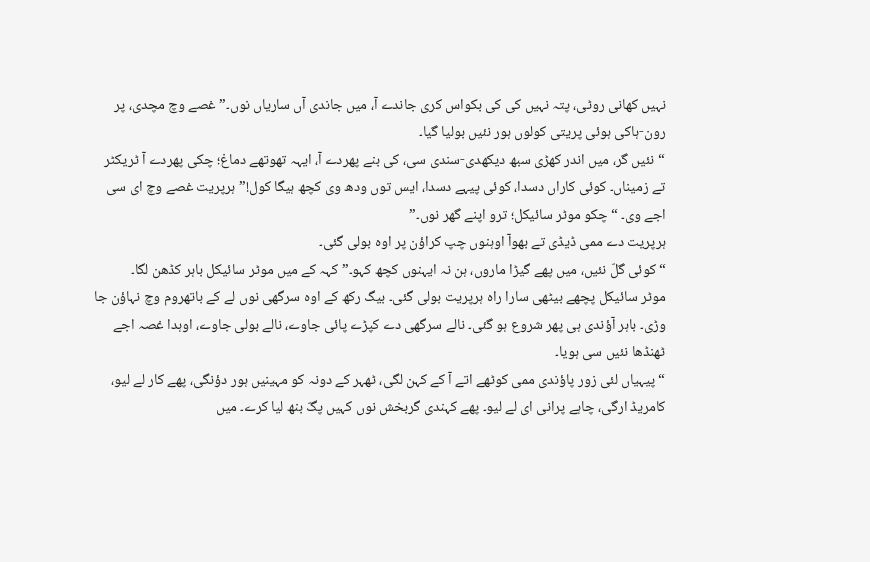نہیں کھانی روٹی، پتہ نہیں کی کی بکواس کری جاندے آ، میں جاندی آں ساریاں نوں۔” غصے وچ مچدی، پر رون-ہاکی ہوئی پریتی کولوں ہور نئیں بولیا گیا۔
“نئیں گر، میں اندر کھڑی سبھ دیکھدی-سندی سی، کی بنے پھردے آ، ایہہ تھوتھے دماغ؛ چکی پھردے آ ٹریکٹر تے زمیناں۔ کوئی کاراں دسدا، کوئی پیہے دسدا، ایس توں ودھ وی کچھ ہیگا کول!” ہرپریت غصے وچ ای سی اجے وی۔ “چکو موٹر سائیکل؛ ترو اپنے گھر نوں۔”
ہرپریت دے ممی ڈیڈی تے بھوآ اوہنوں چپ کراؤن پر اوہ بولی گئی۔
“کوئی گلّ نئیں، میں پھے گیڑا ماروں، ہن نہ ایہنوں کچھ کہو۔” کہہ کے میں موٹر سائیکل باہر کڈھن لگا۔
موٹر سائیکل پچھے بیٹھی سارا راہ ہرپریت بولی گئی۔ بیگ رکھ کے اوہ سرگھی نوں لے کے باتھروم وچ نہاؤن جا وڑی۔ باہر آؤندی ہی پھر شروع ہو گئی۔ نالے سرگھی دے کپڑے پائی جاوے، نالے بولی جاوے، اوہدا غصہ اجے ٹھنڈھا نئیں سی ہویا۔
“پیہیاں لئی زور پاؤندی ممی کوٹھے اتے آ کے کہن لگی، ٹھہر کے دونہ کو مہینیں ہور دؤنگی، پھے کار لے لیو، کامریڈ ارگی، چاہے پرانی ای لے لیو۔ پھے کہندی گربخش نوں کہیں پگّ بنھ لیا کرے۔ میں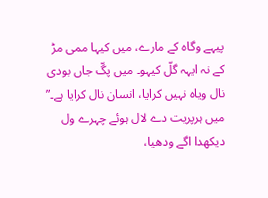پیہے وگاہ کے مارے، میں کیہا ممی مڑ کے نہ ایہہ گلّ کیہو۔ میں پگّ جاں بودی نال ویاہ نہیں کرایا، انسان نال کرایا ہے۔”
میں ہرپریت دے لال ہوئے چہرے ول دیکھدا اگے ودھیا،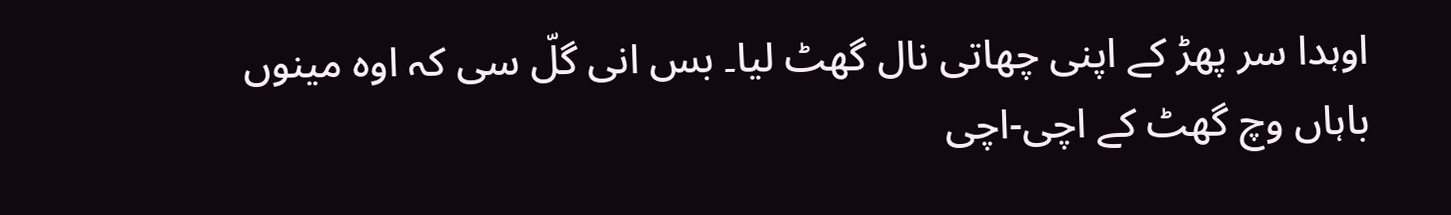اوہدا سر پھڑ کے اپنی چھاتی نال گھٹ لیا۔ بس انی گلّ سی کہ اوہ مینوں باہاں وچ گھٹ کے اچی-اچی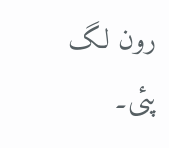رون لگ پئی۔